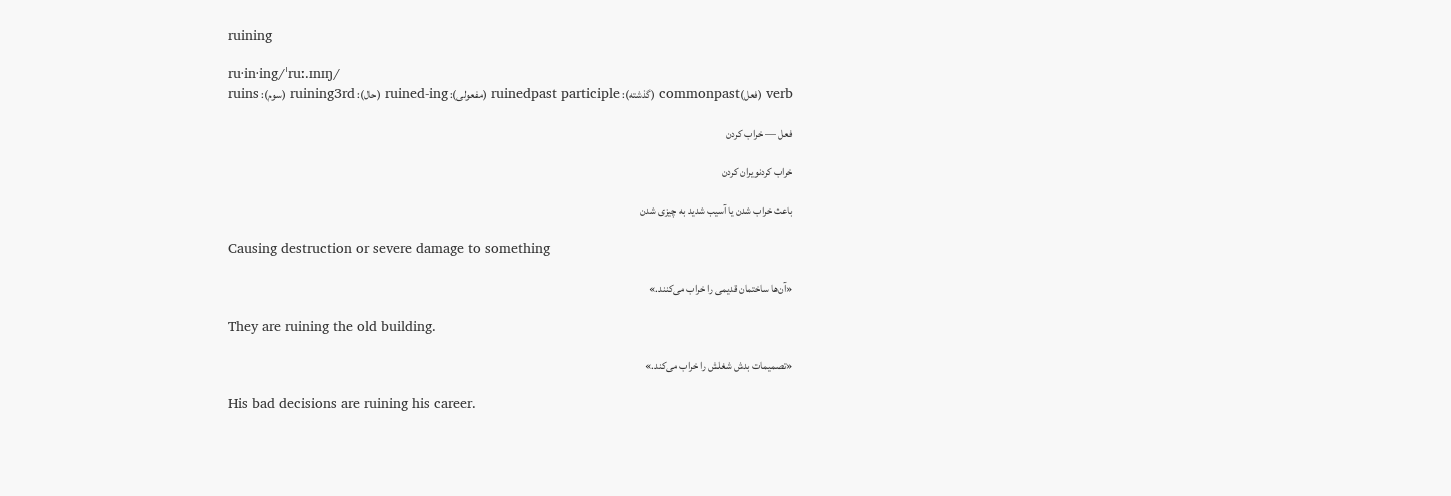ruining

ru·in·ing/ˈruː.ɪnɪŋ/
verb (فعل)commonpast (گذشته): ruinedpast participle (مفعولی): ruined-ing (حال): ruining3rd (سوم): ruins

فعل — خراب کردن

خراب کردنویران کردن

باعث خراب شدن یا آسیب شدید به چیزی شدن

Causing destruction or severe damage to something

«آن‌ها ساختمان قدیمی را خراب می‌کنند.»

They are ruining the old building.

«تصمیمات بدش شغلش را خراب می‌کند.»

His bad decisions are ruining his career.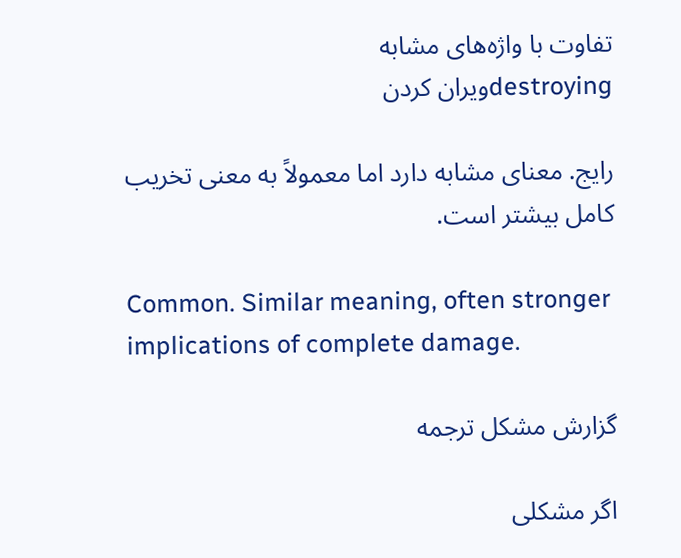تفاوت با واژه‌های مشابه
destroyingویران کردن

رایج. معنای مشابه دارد اما معمولاً به معنی تخریب کامل بیشتر است.

Common. Similar meaning, often stronger implications of complete damage.

گزارش مشکل ترجمه

اگر مشکلی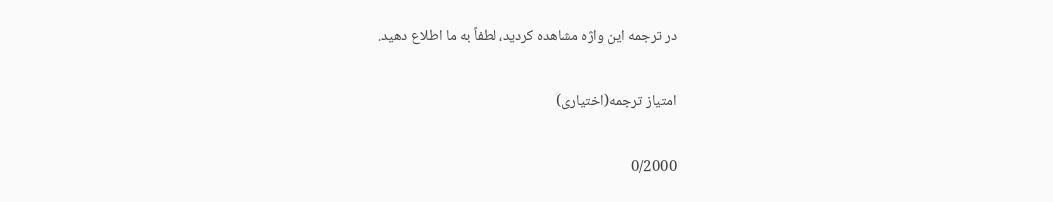در ترجمه این واژه مشاهده کردید، لطفاً به ما اطلاع دهید.

امتیاز ترجمه(اختیاری)

0/2000